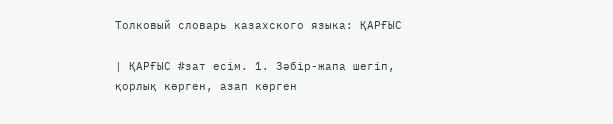Толковый словарь казахского языка: ҚАРҒЫС

| ҚАРҒЫС #зат есім. 1. Зәбір-жапа шегіп, қорлық көрген, азап көрген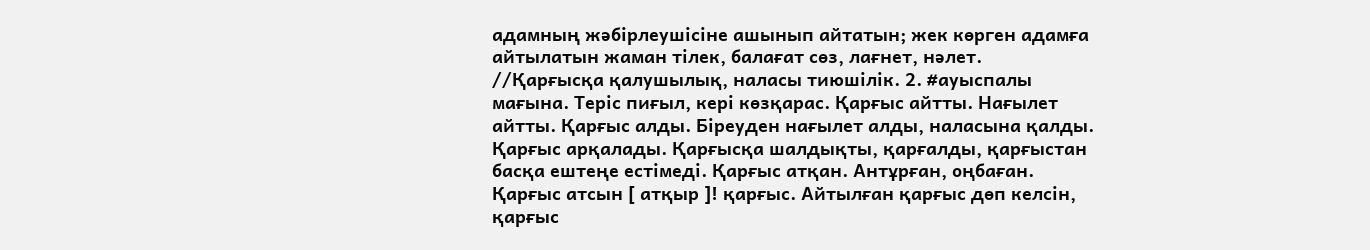адамның жәбірлеушісіне ашынып айтатын; жек көрген адамға айтылатын жаман тілек, балағат сөз, лағнет, нәлет. //Қарғысқа қалушылық, наласы тиюшілік. 2. #ауыспалы мағына. Теріс пиғыл, кері көзқарас. Қарғыс айтты. Нағылет айтты. Қарғыс алды. Біреуден нағылет алды, наласына қалды. Қарғыс арқалады. Қарғысқа шалдықты, қарғалды, қарғыстан басқа ештеңе естімеді. Қарғыс атқан. Антұрған, оңбаған. Қарғыс атсын [ атқыр ]! қарғыс. Айтылған қарғыс дөп келсін, қарғыс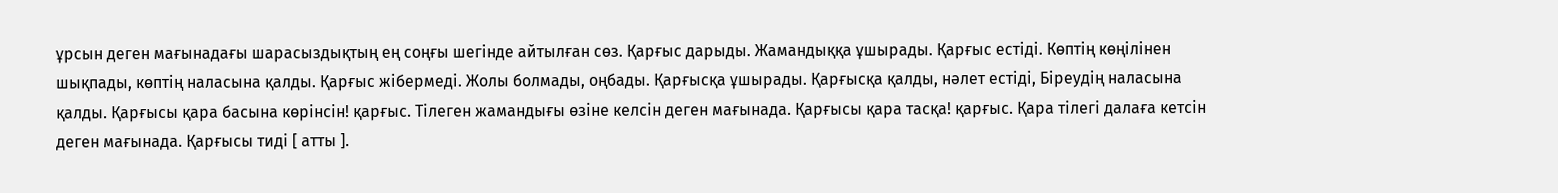ұрсын деген мағынадағы шарасыздықтың ең соңғы шегінде айтылған сөз. Қарғыс дарыды. Жамандыққа ұшырады. Қарғыс естіді. Көптің көңілінен шықпады, көптің наласына қалды. Қарғыс жібермеді. Жолы болмады, оңбады. Қарғысқа ұшырады. Қарғысқа қалды, нәлет естіді, Біреудің наласына қалды. Қарғысы қара басына көрінсін! қарғыс. Тілеген жамандығы өзіне келсін деген мағынада. Қарғысы қара тасқа! қарғыс. Қара тілегі далаға кетсін деген мағынада. Қарғысы тиді [ атты ].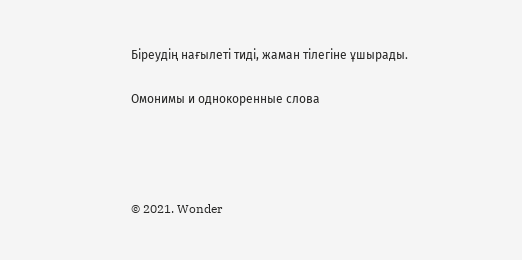Біреудің нағылеті тиді, жаман тілегіне ұшырады.

Омонимы и однокоренные слова




© 2021. Wonder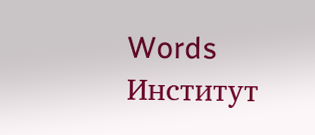Words
Институт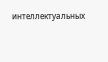интеллектуальных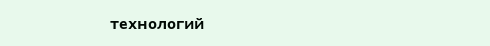технологий